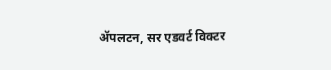ॲपलटन, सर एडवर्ट विक्टर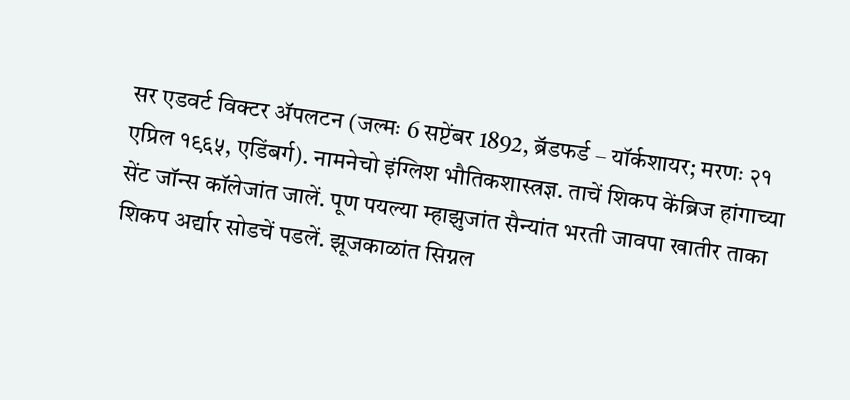सर एडवर्ट विक्टर ॲपलटन (जल्मः 6 सप्टेंबर 1892, ब्रॅडफर्ड – यॉर्कशायर; मरणः २१ एप्रिल १९६५, एडिंबर्ग). नामनेचो इंग्लिश भौतिकशास्त्रज्ञ. ताचें शिकप केंब्रिज हांगाच्या सेंट जॉन्स कॉलेजांत जालें. पूण पयल्या म्हाझुजांत सैन्यांत भरती जावपा खातीर ताका शिकप अर्द्यार सोडचें पडलें. झूजकाळांत सिग्नल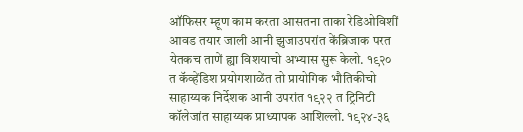ऑफिसर म्हूण काम करता आसतना ताका रेडिओविशीं आवड तयार जाली आनी झुजाउपरांत केंब्रिजाक परत येतकच ताणें ह्या विशयाचो अभ्यास सुरू केलो. १९२० त कॅव्हेंडिश प्रयोगशाळेंत तो प्रायोगिक भौतिकीचो साहाय्यक निर्देशक आनी उपरांत १९२२ त ट्रिनिटी कॉलेजांत साहाय्यक प्राध्यापक आशिल्लो. १९२४-३६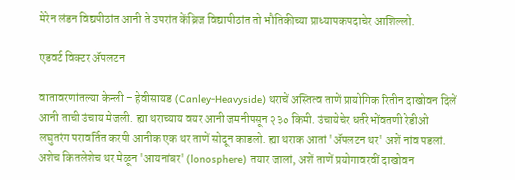मेरेन लंडन विद्यपीठांत आनी ते उपरांत केंब्रिज विद्यापीठांत तो भौतिकीच्या प्राध्यापकपदाचेर आशिल्लो.

एडवर्ट विक्टर ॲपलटन

वातावरणांतल्या केन्ली – हेवीसायड (Canley-Heavyside) थराचें अस्तित्व ताणें प्रायोगिक रितीन दाखोवन दिलें आनी ताची उंचाय मेजली. ह्या थराच्याय वयर आनी जमनीपसून २३० किमी. उंचायेचेर धर्तरेभोंवतणी रेडीओ लघुतरंग परावर्तित करपी आनीक एक थर ताणें सोदून काडलो. ह्या थराक आतां 'ॲपलटन थर' अशें नांव पडलां. अशेच कितलेशेच थर मेळून 'आयनांबर' (lonosphere) तयार जालां, अशें ताणें प्रयोगावरवीं दाखोवन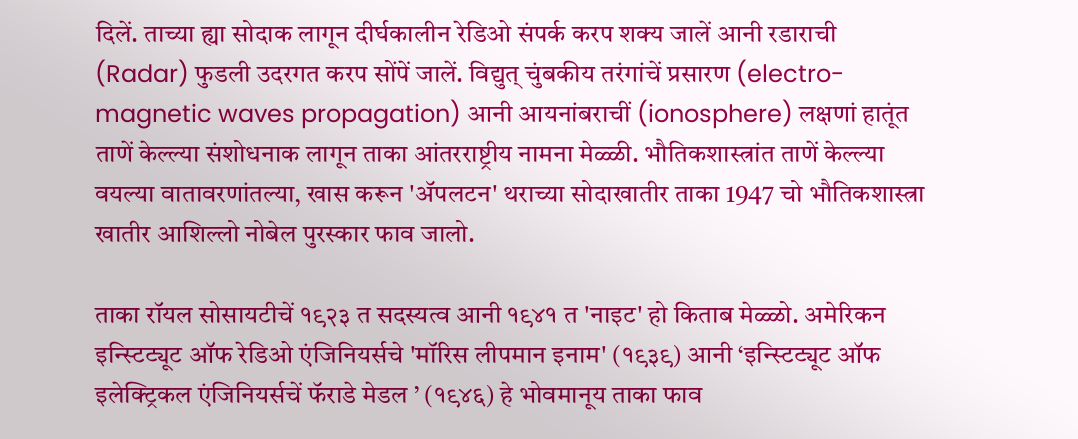दिलें. ताच्या ह्या सोदाक लागून दीर्घकालीन रेडिओ संपर्क करप शक्य जालें आनी रडाराची (Radar) फुडली उदरगत करप सोंपें जालें. विद्युत् चुंबकीय तरंगांचें प्रसारण (electro-magnetic waves propagation) आनी आयनांबराचीं (ionosphere) लक्षणां हातूंत ताणें केल्ल्या संशोधनाक लागून ताका आंतरराष्ट्रीय नामना मेळ्ळी. भौतिकशास्त्रांत ताणें केल्ल्या वयल्या वातावरणांतल्या, खास करून 'ॲपलटन' थराच्या सोदाखातीर ताका 1947 चो भौतिकशास्त्रा खातीर आशिल्लो नोबेल पुरस्कार फाव जालो.

ताका रॉयल सोसायटीचें १९२३ त सदस्यत्व आनी १९४१ त 'नाइट' हो किताब मेळ्ळो. अमेरिकन इन्स्टिट्यूट ऑफ रेडिओ एंजिनियर्सचे 'मॉरिस लीपमान इनाम' (१९३९) आनी ‘इन्स्टिट्यूट ऑफ इलेक्ट्रिकल एंजिनियर्सचें फॅराडे मेडल ’ (१९४६) हे भोवमानूय ताका फाव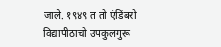जाले. १९४९ त तो एंडिंबरो विद्यापीठाचो उपकुलगुरू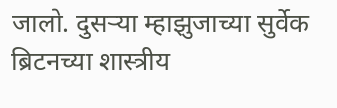जालो. दुसऱ्या म्हाझुजाच्या सुर्वेक ब्रिटनच्या शास्त्रीय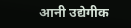आनी उद्येगीक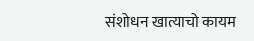संशोधन खात्याचो कायम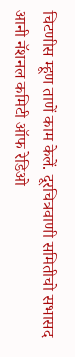चिटणीस म्हूण ताणें काम केलें. दूरचित्रवाणी समितीचो सभासद आनी नॅशनल कमिटी ऑफ रेडिओ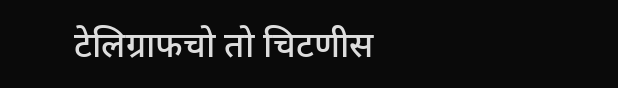टेलिग्राफचो तो चिटणीस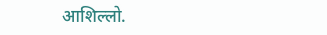आशिल्लो.